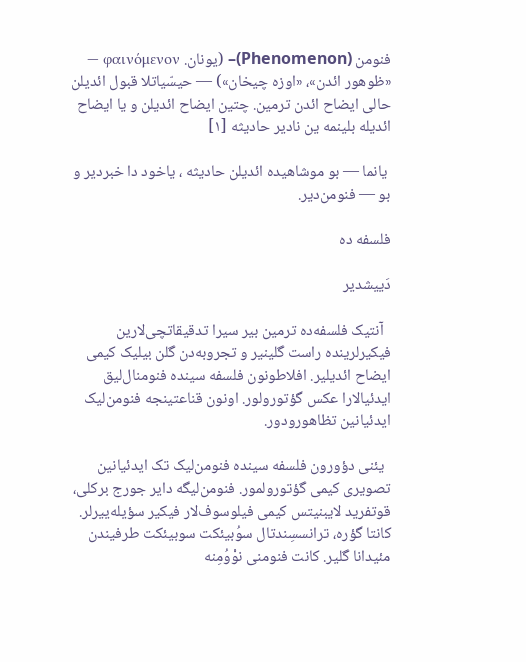فنومن (Phenomenon)– (یونان. φαινόμενον — «ظوهور ائدن»، «اوزه چیخان») — حیسّیاتلا قبول ائدیلن حالی ایضاح ائدن ترمین. چتین ایضاح ائدیلن و یا ایضاح ائدیله بلینمه ین نادیر حادیثه [۱]

 یانما — بو موشاهیده ائدیلن حادیثه ، یاخود دا خبردیر و بو — فنومن‌دیر.

فلسفه ده

دَییشدیر

  آنتیک فلسفه‌ده ترمین بیر سیرا تدقیقاتچی‌لارین فیکیرلرینده راست گلینیر و تجروبه‌دن گلن بیلیک کیمی ایضاح ائدیلیر. افلاطونون فلسفه سینده فنومنال‌لیق ایدئیالارا عکس گؤتورولور. اونون قناعتینجه فنومن‌لیک ایدئیانین تظاهورودور.

  یئنی دؤورون فلسفه سینده فنومن‌لیک تک ایدئیانین تصویری کیمی گؤتورولمور. فنومن‌لیگه دایر جورج برکلی، قوتفرید لایبنیتس کیمی فیلوسوف‌لار فیکیر سؤیله‌ییرلر. کانتا گؤره، ترانسسِندتال سوُبیئکت سوبیئکت طرفیندن مئیدانا گلیر. کانت فنومنی نوْوُمِنه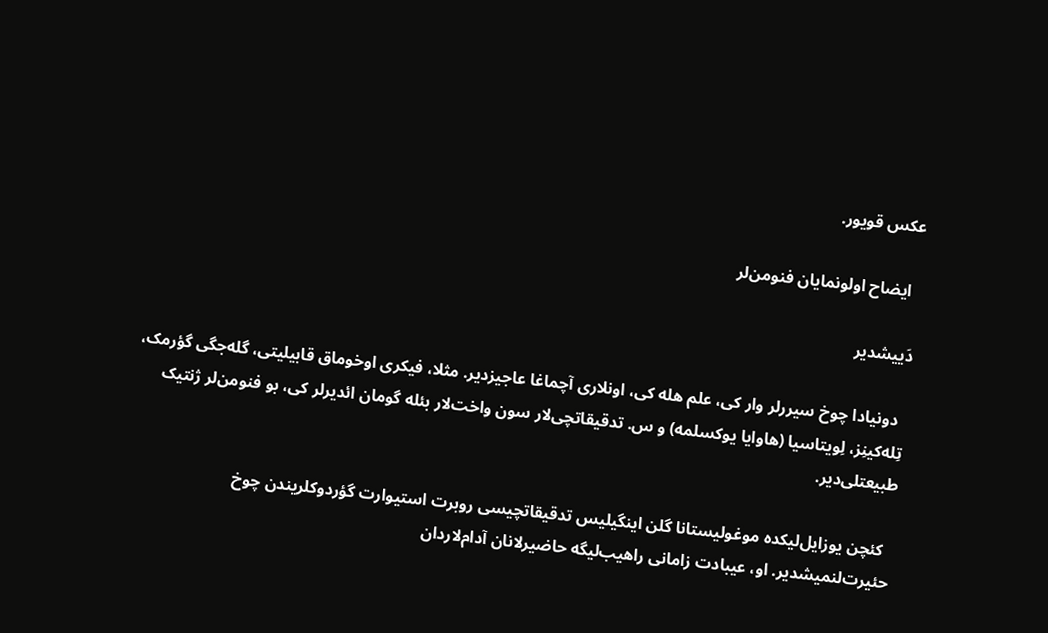عکس قویور.

  ایضاح اولونمایان فنومن‌لر

دَییشدیر

  دونیادا چوخ سیررلر وار کی، علم هله کی، اونلاری آچماغا عاجیزدیر. مثلا، فیکری اوخوماق قابیلیتی، گله‌جگی گؤرمک، تِله‌کینِز، لِویتاسیا (هاوایا یوکسلمه) و س. تدقیقاتچی‌لار سون واخت‌لار بئله گومان ائدیرلر کی، بو فنومن‌لر ژنتیک طبیعتلی‌دیر.

  کئچن یوزایل‌لیکده موغولیستانا گلن اینگیلیس تدقیقاتچیسی روبرت استیوارت گؤردوکلریندن چوخ حئیرت‌لنمیشدیر. او، عیبادت زامانی راهیب‌لیگه حاضیرلانان آدام‌لاردان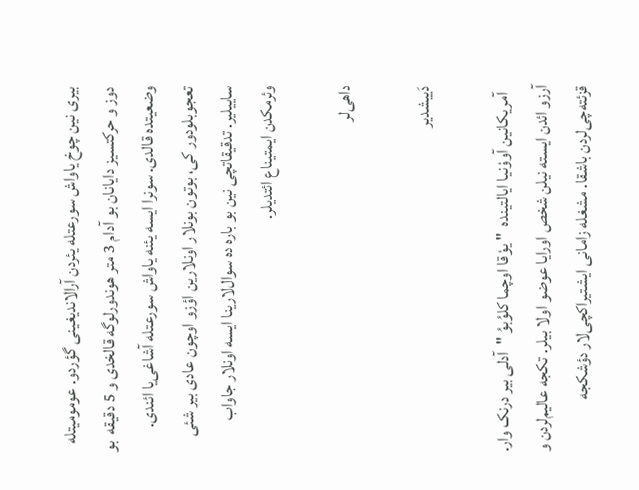بیری نین چوخ یاواش سورعتله یئردن آرالاندیغینی گؤردو. عومومیتله دوز و حرکتسیز دایانان بو آدام 3 متر هوندورلوگه قالخدی و 5 دقیقه  بو وضعیتده قالدی. سونرا ایسه یئنه یاواش سورعتله آشاغی‌یا ائندی. تعجوبلودور کی، بوتون بونلار اونلارین اؤزو اوچون عادی بیر شئی ساییلیر. تدقیقاتچی نین بو باره ده سوال‌لارینا ایسه اونلار جاواب وئرمکدن ایمتیناع ائتدیلر.

داهی‌لر

دَییشدیر

  آمریکانین آووْنیا ایالتینده  " یوْقا اوچما کلوُبوُ "  آدلی بیر درنک وار. آرزو ائدن ایسته نیلن شخص اورایا عوضو اولا بیلر. تکجه عالیم‌لردن و قزئته‌چی‌لردن باشقا. مشغله زامانی ایشتیراکچی‌لار دؤشکجه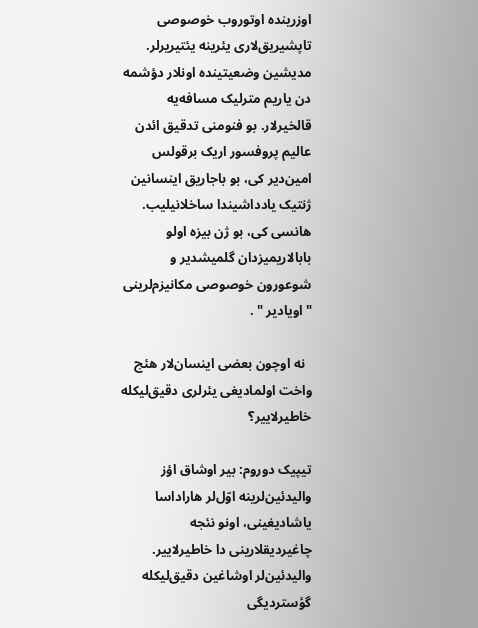اوزرینده اوتوروب خوصوصی تاپشیریق‌لاری یئرینه یئتیریرلر. مدیشین وضعیتینده اونلار دؤشمه دن یاریم مترلیک مسافه‌یه قالخیرلار. بو فنومنی تدقیق ائدن عالیم پروفسور اریک برقولس امین‌دیر کی، بو باجاریق اینسانین ژنتیک یادداشیندا ساخلانیلیب. هانسی کی، بو ژن بیزه اولو بابالاریمیزدان گلمیشدیر و شوعورون خوصوصی مکانیزم‌لرینی  " اویادیر " .

  نه اوچون بعضی اینسان‌لار هئچ واخت اولمادیغی یئرلری دقیق‌لیکله خاطیرلاییر؟

تیپیک دوروم: بیر اوشاق اؤز والیدئین‌لرینه اوّل‌لر هاراداسا یاشادیغینی، اونو نئجه چاغیردیقلارینی دا خاطیرلاییر. والیدئین‌لر اوشاغین دقیق‌لیکله گؤستردیگی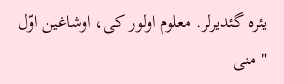یئره گئدیرلر. معلوم اولور کی، اوشاغین اوّل  " منی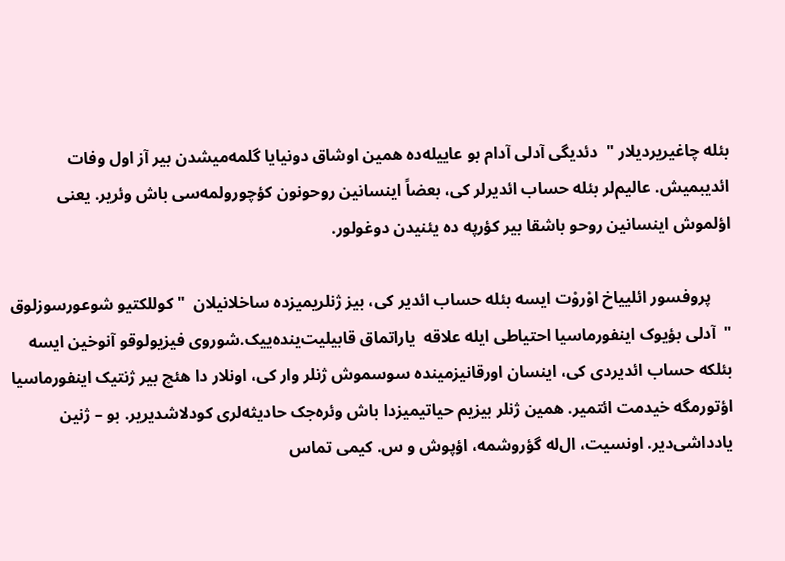بئله چاغیریردیلار "  دئدیگی آدلی آدام بو عاییله‌ده همین اوشاق دونیایا گلمه‌میشدن بیر آز اول وفات ائدیبمیش. عالیم‌لر بئله حساب ائدیرلر کی، بعضاً اینسانین روحونون کؤچورولمه‌سی باش وئریر. یعنی اؤلموش اینسانین روحو باشقا بیر کؤرپه ده یئنیدن دوغولور.

     پروفسور ائلییاخ اوْروْت ایسه بئله حساب ائدیر کی، بیز ژنلریمیزده ساخلانیلان  " کوللکتیو شوعورسوزلوق "  آدلی بؤیوک اینفورماسیا احتیاطی ایله علاقه  یاراتماق قابیلیت‌ینده‌ییک.شوروی فیزیولوقو آنوخین ایسه بئلکه حساب ائدیردی کی، اینسان اورقانیزمینده سوسموش ژنلر وار کی، اونلار دا هئچ بیر ژنتیک اینفورماسیا اؤتورمگه خیدمت ائتمیر. همین ژنلر بیزیم حیاتیمیزدا باش وئره‌جک حادیثه‌لری کودلاشدیریر. بو – ژنین یادداشی‌دیر. اونسیت، ا‌ل‌له گؤروشمه، اؤپوش و س. کیمی تماس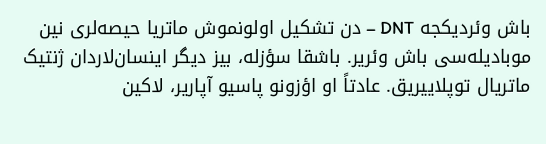باش وئردیکجه DNT – دن تشکیل اولونموش ماتریا حیصه‌لری نین موبادیله‌سی باش وئریر. باشقا سؤزله، بیز دیگر اینسان‌لاردان ژنتیک ماتریال توپلاییریق. عادتاً او اؤزونو پاسیو آپاریر، لاکین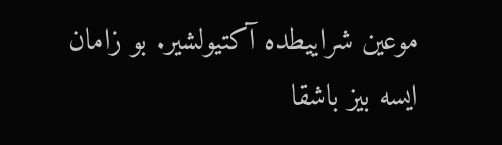موعین شراییطده آکتیولشیر. بو زامان ایسه بیز باشقا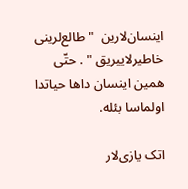اینسان‌لارین  " طالع‌لرینی خاطیرلاییریق " . حتّی همین اینسان داها حیاتدا اولماسا بئله.

اتک یازی‌لار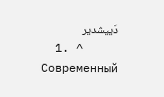دَییشدیر
  1. ^ Современный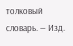толковый словарь. — Изд.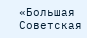«Большая Советская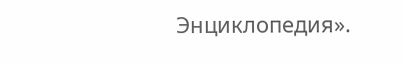Энциклопедия».